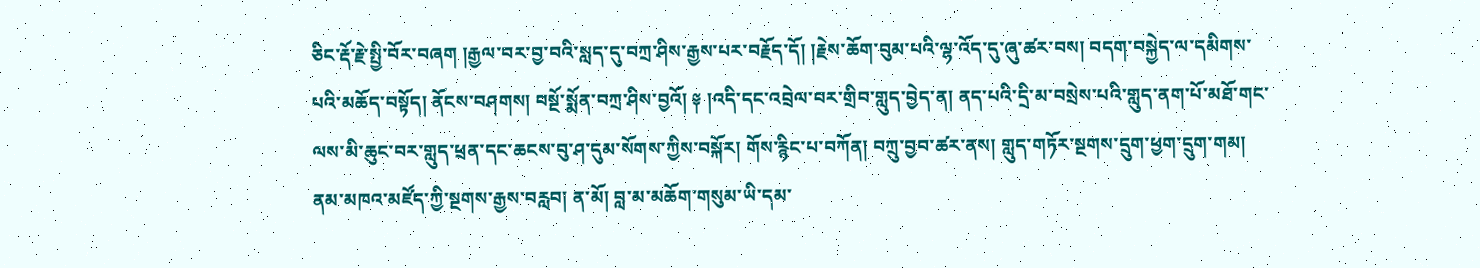ཅིང་རྡོ་རྗེ་སྤྱི་བོར་བཞག །རྒྱལ་བར་བྱ་བའི་སླད་དུ་བཀྲ་ཤིས་རྒྱས་པར་བརྗོད་དོ། །རྗེས་ཆོག་བུམ་པའི་ལྷ་འོད་དུ་ཞུ་ཚར་བས། བདག་བསྐྱེད་ལ་དམིགས་པའི་མཆོད་བསྟོད། ནོངས་བཤགས། བསྔོ་སྨོན་བཀྲ་ཤིས་བྱའོ། ༈ །འདི་དང་འབྲེལ་བར་གྲིབ་གླུད་བྱེད་ན། ནད་པའི་དྲི་མ་བསྲེས་པའི་གླུད་ནག་པོ་མཐོ་གང་ལས་མི་ཆུང་བར་གླུད་ཕྲན་དང་ཆངས་བུ་ཤ་དུམ་སོགས་ཀྱིས་བསྐོར། གོས་རྙིང་པ་བཀོན། བཀྲུ་བྱབ་ཚར་ནས། གླུད་གཏོར་སྔགས་དྲུག་ཕྱག་དྲུག་གམ། ནམ་མཁའ་མཛོད་ཀྱི་སྔགས་རྒྱས་བརླབ། ན་མོ། བླ་མ་མཆོག་གསུམ་ཡི་དམ་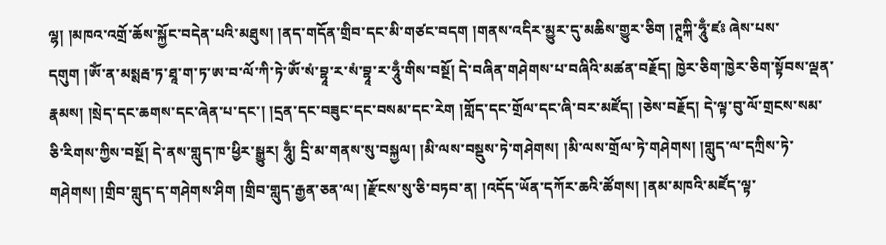ལྷ། །མཁའ་འགྲོ་ཆོས་སྐྱོང་བདེན་པའི་མཐུས། །ནད་གདོན་གྲིབ་དང་མི་གཙང་བདག །གནས་འདིར་མྱུར་དུ་མཆིས་གྱུར་ཅིག །ཊཱཀྐི་ཧཱུྃ་ཛཿ ཞེས་པས་དགུག །ཨོཾ་ན་མསྶརྦ་ཏ་ཐཱ་ག་ཏ་ཨ་བ་ལོ་ཀི་ཏེ་ཨོཾ་སཾ་བྷཱ་ར་སཾ་བྷཱ་ར་ཧཱུྃ་གིས་བསྔོ། དེ་བཞིན་གཤེགས་པ་བཞིའི་མཚན་བརྗོད། ཁྱེར་ཅིག་ཁྱེར་ཅིག་སྟོབས་ལྡན་རྣམས། །སྲེད་དང་ཆགས་དང་ཞེན་པ་དང་། །དྲན་དང་བཟུང་དང་བསམ་དང་རེག །གློད་དང་གྲོལ་དང་ཞི་བར་མཛོད། །ཅེས་བརྗོད། དེ་ལྟ་བུ་ལོ་གྲངས་སམ་ཅི་རིགས་ཀྱིས་བསྔོ། དེ་ནས་གླུད་ཁ་ཕྱིར་སྒྱུར། ཧཱུྃ། དྲི་མ་གནས་སུ་བསྐྱལ། །མི་ལས་བསྡུས་ཏེ་གཤེགས། །མི་ལས་གྲོལ་ཏེ་གཤེགས། །གླུད་ལ་དཀྲིས་ཏེ་གཤེགས། །གྲིབ་གླུད་ད་གཤེགས་ཤིག །གྲིབ་གླུད་རྒྱན་ཅན་ལ། །རྫོངས་སུ་ཅི་བཏབ་ན། །འདོད་ཡོན་དཀོར་ཆའི་ཚོགས། །ནམ་མཁའི་མཛོད་ལྟ་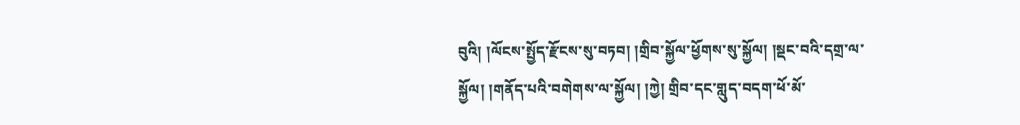བུའི། །ལོངས་སྤྱོད་རྫོངས་སུ་བཏབ། །གྲིབ་སྐྱོལ་ཕྱོགས་སུ་སྐྱོལ། །སྡང་བའི་དགྲ་ལ་སྐྱོལ། །གནོད་པའི་བགེགས་ལ་སྐྱོལ། །ཀྱེ། གྲིབ་དང་གླུད་བདག་ཕོ་མོ་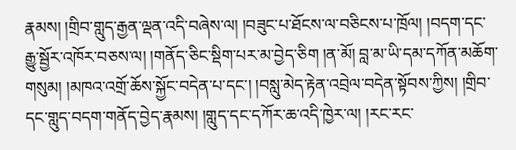རྣམས། །གྲིབ་གླུད་རྒྱན་ལྡན་འདི་བཞེས་ལ། །བཟུང་པ་ཐོངས་ལ་བཅིངས་པ་ཁྲོལ། །བདག་དང་རྒྱུ་སྦྱོར་འཁོར་བཅས་ལ། །གནོད་ཅིང་སྡིག་པར་མ་བྱེད་ཅིག །ན་མོ། བླ་མ་ཡི་དམ་དཀོན་མཆོག་གསུམ། །མཁའ་འགྲོ་ཆོས་སྐྱོང་བདེན་པ་དང་། །བསླུ་མེད་རྟེན་འབྲེལ་བདེན་སྟོབས་ཀྱིས། །གྲིབ་དང་གླུད་བདག་གནོད་བྱེད་རྣམས། །གླུད་དང་དཀོར་ཆ་འདི་ཁྱེར་ལ། །རང་རང་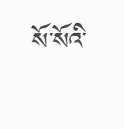སོ་སོའི་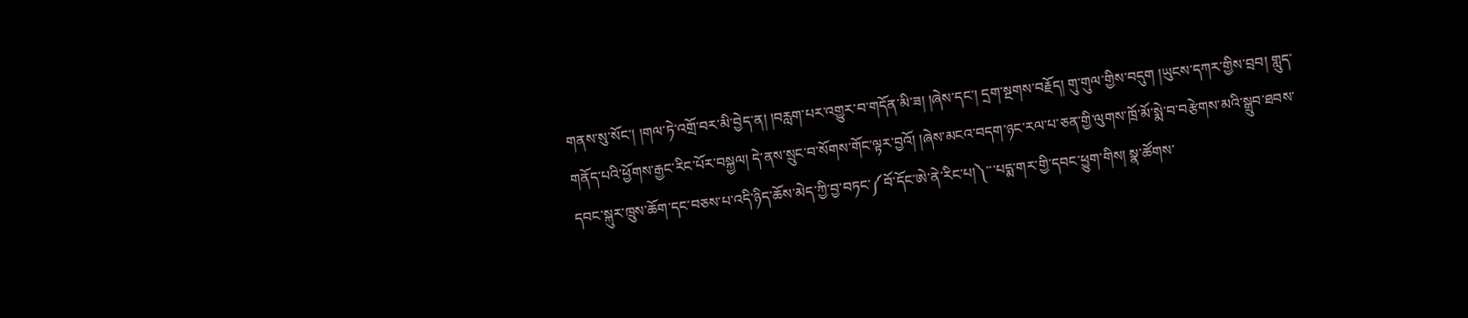གནས་སུ་སོང་། །གལ་ཏེ་འགྲོ་བར་མི་བྱེད་ན། །བརླག་པར་འགྱུར་བ་གདོན་མི་ཟ། །ཞེས་དང་། དྲག་སྔགས་བརྗོད། གུ་གུལ་གྱིས་བདུག །ཡུངས་དཀར་གྱིས་བྲབ། གླུད་གནོད་པའི་ཕྱོགས་རྒྱང་རིང་པོར་བསྐྱལ། དེ་ནས་སྲུང་བ་སོགས་གོང་ལྟར་བྱའོ། །ཞེས་མངའ་བདག་ཉང་རལ་པ་ཅན་གྱི་ལུགས་ཁྲོ་མོ་སྨེ་བ་བརྩེགས་མའི་སྒྲུབ་ཐབས་དབང་སྐུར་ཁྲུས་ཆོག་དང་བཅས་པ་འདི་ཉིད་ཆོས་མེད་ཀྱི་བྱ་བཏང་༼བོ་དོང་ཨེ་ནེ་རིང་པ།༽་་་པདྨ་གར་གྱི་དབང་ཕྱུག་གིས། སྣ་ཚོགས་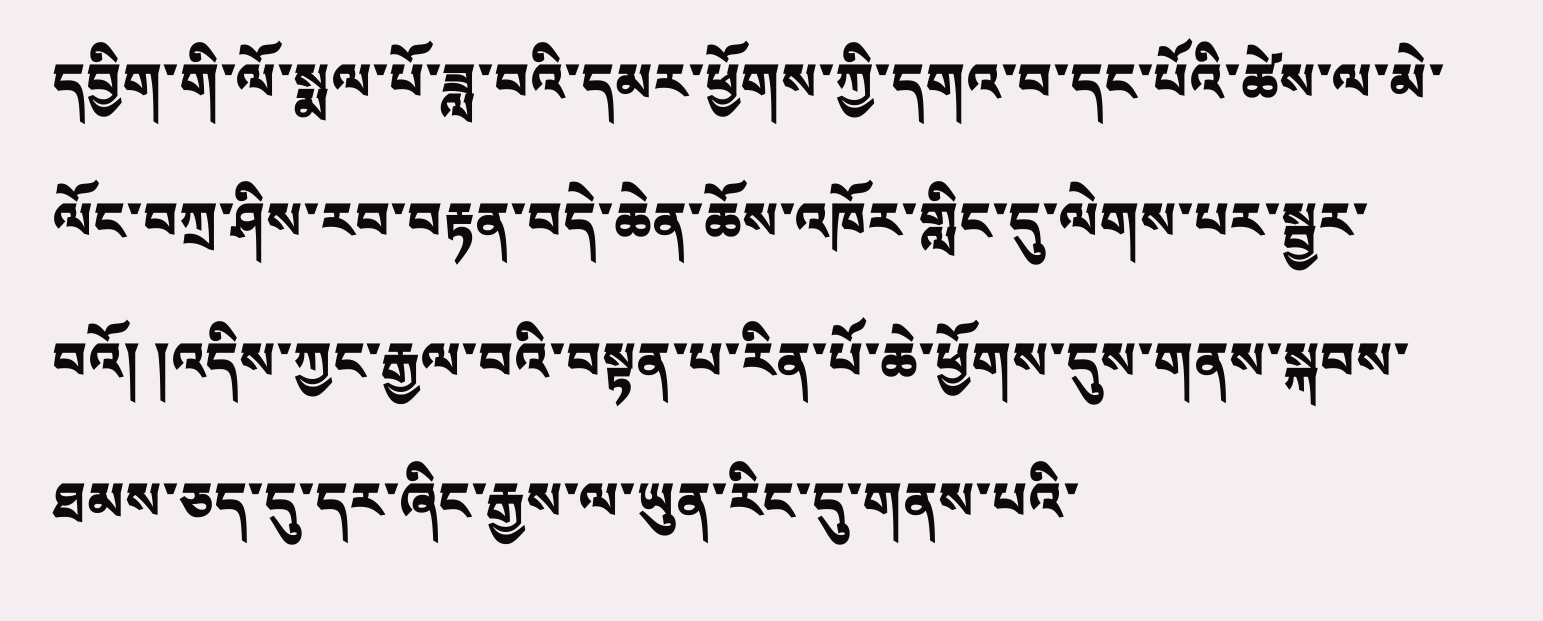དབྱིག་གི་ལོ་སྨལ་པོ་ཟླ་བའི་དམར་ཕྱོགས་ཀྱི་དགའ་བ་དང་པོའི་ཚེས་ལ་མེ་ལོང་བཀྲ་ཤིས་རབ་བརྟན་བདེ་ཆེན་ཆོས་འཁོར་གླིང་དུ་ལེགས་པར་སྦྱར་བའོ། །འདིས་ཀྱང་རྒྱལ་བའི་བསྟན་པ་རིན་པོ་ཆེ་ཕྱོགས་དུས་གནས་སྐབས་ཐམས་ཅད་དུ་དར་ཞིང་རྒྱས་ལ་ཡུན་རིང་དུ་གནས་པའི་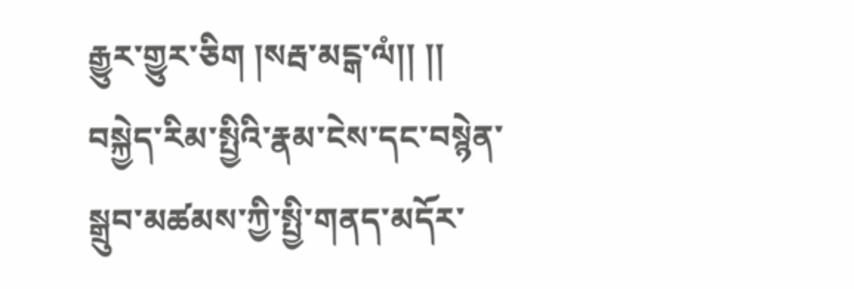རྒྱུར་གྱུར་ཅིག །སརྦ་མངྒ་ལཾ།། །།
བསྐྱེད་རིམ་སྤྱིའི་རྣམ་ངེས་དང་བསྙེན་སྒྲུབ་མཚམས་ཀྱི་སྤྱི་གནད་མདོར་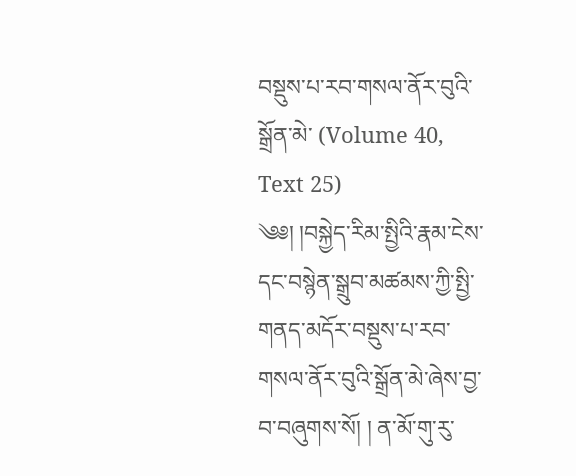བསྡུས་པ་རབ་གསལ་ནོར་བུའི་སྒྲོན་མེ་ (Volume 40, Text 25)
༄༅། །བསྐྱེད་རིམ་སྤྱིའི་རྣམ་ངེས་དང་བསྙེན་སྒྲུབ་མཚམས་ཀྱི་སྤྱི་གནད་མདོར་བསྡུས་པ་རབ་གསལ་ནོར་བུའི་སྒྲོན་མེ་ཞེས་བྱ་བ་བཞུགས་སོ། ། ན་མོ་གུ་རུ་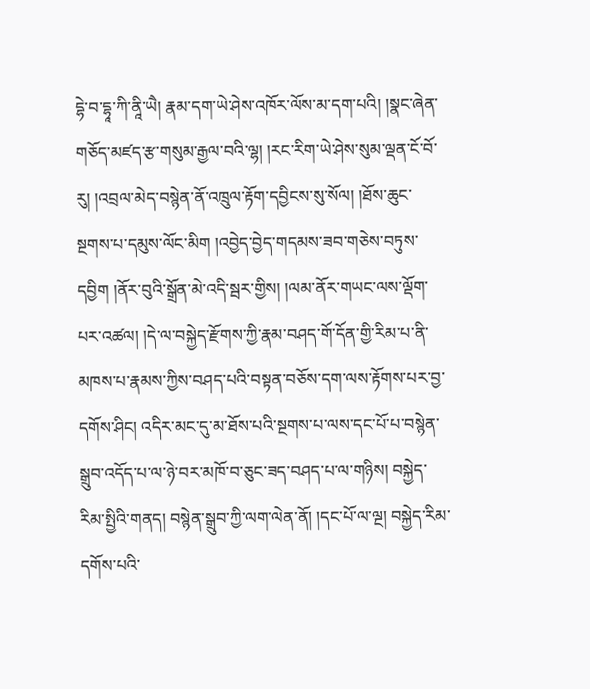དྷེ་བ་དྷཱ་ཀི་ནཱི་ཡཻ། རྣམ་དག་ཡེ་ཤེས་འཁོར་ལོས་མ་དག་པའི། །སྣང་ཞེན་གཅོད་མཛད་རྩ་གསུམ་རྒྱལ་བའི་ལྷ། །རང་རིག་ཡེ་ཤེས་སུམ་ལྡན་ངོ་བོ་རུ། །འབྲལ་མེད་བསྙེན་ནོ་འཁྲུལ་རྟོག་དབྱིངས་སུ་སོལ། །ཐོས་ཆུང་སྔགས་པ་དམུས་ལོང་མིག །འབྱེད་བྱེད་གདམས་ཟབ་གཅེས་བཏུས་དབྱིག །ནོར་བུའི་སྒྲོན་མེ་འདི་སྦར་གྱིས། །ལམ་ནོར་གཡང་ལས་ལྡོག་པར་འཚལ། །དེ་ལ་བསྐྱེད་རྫོགས་ཀྱི་རྣམ་བཤད་གོ་དོན་གྱི་རིམ་པ་ནི་མཁས་པ་རྣམས་ཀྱིས་བཤད་པའི་བསྟན་བཅོས་དག་ལས་རྟོགས་པར་བྱ་དགོས་ཤིང། འདིར་མང་དུ་མ་ཐོས་པའི་སྔགས་པ་ལས་དང་པོ་པ་བསྙེན་སྒྲུབ་འདོད་པ་ལ་ཉེ་བར་མཁོ་བ་ཅུང་ཟད་བཤད་པ་ལ་གཉིས། བསྐྱེད་རིམ་སྤྱིའི་གནད། བསྙེན་སྒྲུབ་ཀྱི་ལག་ལེན་ནོ། །དང་པོ་ལ་ལྔ། བསྐྱེད་རིམ་དགོས་པའི་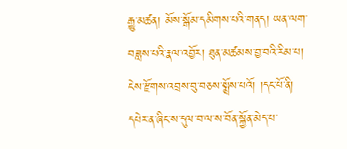རྒྱུ་མཚན། མོས་སྒོམ་དམིགས་པའི་གནད། ཡན་ལག་བཟླས་པའི་རྣལ་འབྱོར། ཐུན་མཚམས་བྱ་བའི་རིམ་པ། ངེས་རྫོགས་འབྲས་བུ་བཅས་སྨྲོས་པའོ། །དང་པོ་ནི། དཔེར་ན་ཞིང་ས་དུལ་བ་ལ་ས་བོན་སྐྱོན་མེད་པ་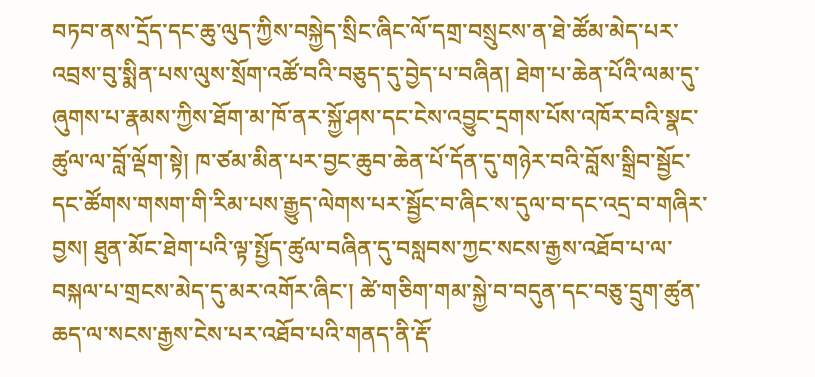བཏབ་ནས་དྲོད་དང་ཆུ་ལུད་ཀྱིས་བསྐྱེད་སྲིང་ཞིང་ལོ་དགྲ་བསྲུངས་ན་ཐེ་ཚོམ་མེད་པར་འབྲས་བུ་སྨིན་པས་ལུས་སྲོག་འཚོ་བའི་བཅུད་དུ་བྱེད་པ་བཞིན། ཐེག་པ་ཆེན་པོའི་ལམ་དུ་ཞུགས་པ་རྣམས་ཀྱིས་ཐོག་མ་ཁོ་ནར་སྐྱོ་ཤས་དང་ངེས་འབྱུང་དྲགས་པོས་འཁོར་བའི་སྣང་ཚུལ་ལ་བློ་ལྡོག་སྟེ། ཁ་ཙམ་མིན་པར་བྱང་ཆུབ་ཆེན་པོ་དོན་དུ་གཉེར་བའི་བློས་སྒྲིབ་སྦྱོང་དང་ཚོགས་གསག་གི་རིམ་པས་རྒྱུད་ལེགས་པར་སྦྱོང་བ་ཞིང་ས་དུལ་བ་དང་འདྲ་བ་གཞིར་བྱས། ཐུན་མོང་ཐེག་པའི་ལྟ་སྤྱོད་ཚུལ་བཞིན་དུ་བསླབས་ཀྱང་སངས་རྒྱས་འཐོབ་པ་ལ་བསྐལ་པ་གྲངས་མེད་དུ་མར་འགོར་ཞིང་། ཚེ་གཅིག་གམ་སྐྱེ་བ་བདུན་དང་བཅུ་དྲུག་ཚུན་ཆད་ལ་སངས་རྒྱས་ངེས་པར་འཐོབ་པའི་གནད་ནི་རྡོ་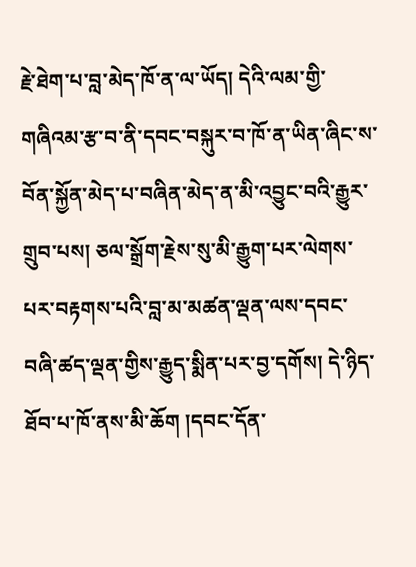རྗེ་ཐེག་པ་བླ་མེད་ཁོ་ན་ལ་ཡོད། དེའི་ལམ་གྱི་གཞིའམ་རྩ་བ་ནི་དབང་བསྐུར་བ་ཁོ་ན་ཡིན་ཞིང་ས་བོན་སྐྱོན་མེད་པ་བཞིན་མེད་ན་མི་འབྱུང་བའི་རྒྱུར་གྲུབ་པས། ཅལ་སྒྲོག་རྗེས་སུ་མི་རྒྱུག་པར་ལེགས་པར་བརྟགས་པའི་བླ་མ་མཚན་ལྡན་ལས་དབང་བཞི་ཚད་ལྡན་གྱིས་རྒྱུད་སྨིན་པར་བྱ་དགོས། དེ་ཉིད་ཐོབ་པ་ཁོ་ནས་མི་ཆོག །དབང་དོན་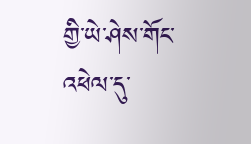གྱི་ཡེ་ཤེས་གོང་འཕེལ་དུ་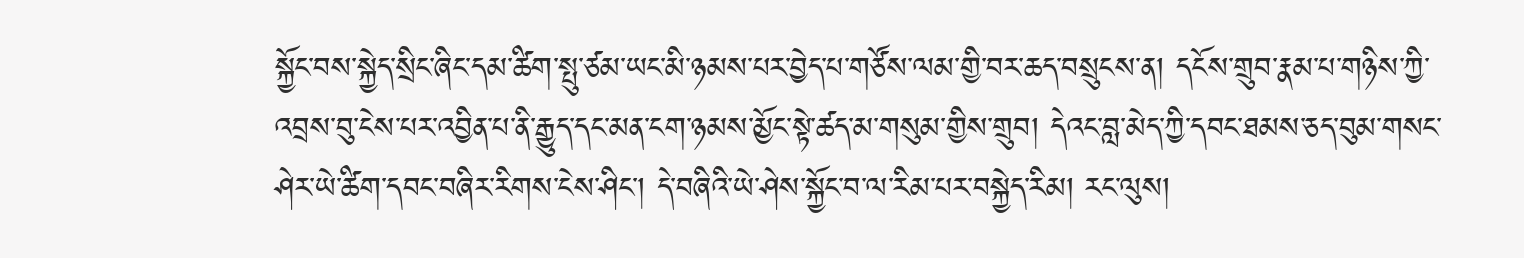སྐྱོང་བས་སྐྱེད་སྲིང་ཞིང་དམ་ཚིག་སྤུ་ཙམ་ཡང་མི་ཉམས་པར་བྱེད་པ་གཙོས་ལམ་གྱི་བར་ཆད་བསྲུངས་ན། དངོས་གྲུབ་རྣམ་པ་གཉིས་ཀྱི་འབྲས་བུ་ངེས་པར་འབྱིན་པ་ནི་རྒྱུད་དང་མན་ངག་ཉམས་མྱོང་སྟེ་ཚད་མ་གསུམ་གྱིས་གྲུབ། དེའང་བླ་མེད་ཀྱི་དབང་ཐམས་ཅད་བུམ་གསང་ཤེར་ཡེ་ཚིག་དབང་བཞིར་རིགས་ངེས་ཤིང་། དེ་བཞིའི་ཡེ་ཤེས་སྐྱོང་བ་ལ་རིམ་པར་བསྐྱེད་རིམ། རང་ལུས།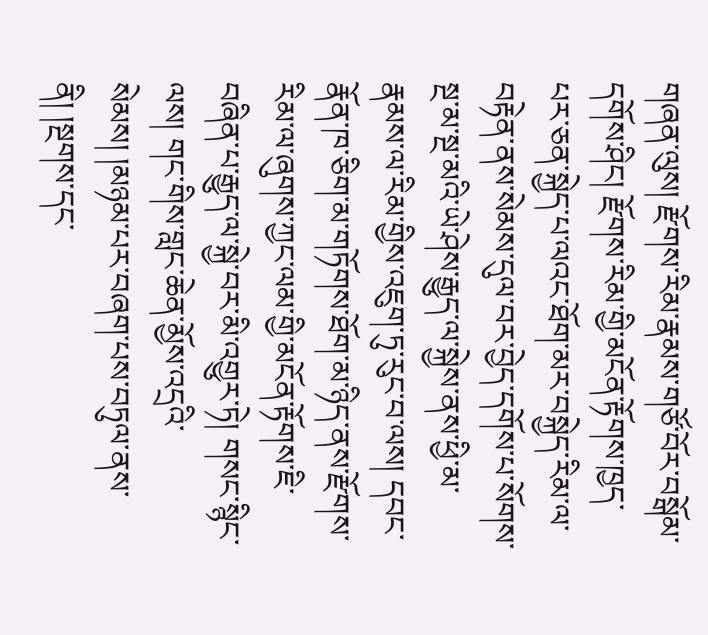གཞན་ལུས། རྫོགས་རིམ་རྣམས་གཙོ་བོར་བསྒོམ་དགོས་ཤིང། རྫོགས་རིམ་གྱི་མངོན་རྟོགས་ཁྱད་པར་ཅན་སྐྱེད་པ་ལའང་ཐོག་མར་བསྐྱེད་རིམ་ལ་བརྟེན་ནས་སེམས་དུལ་བར་བྱེད་དགོས་པ་སོགས་སྔ་མ་སྔ་མའི་ཡེ་ཤེས་རྒྱུད་ལ་སྐྱེས་ནས་ཕྱི་མ་རྣམས་ལ་རིམ་གྱིས་འཇུག་ཏུ་རུང་བ་ལས། དབང་རྣོན་ཁ་ཅིག་མ་གཏོགས་ཐོག་མ་ཉིད་ནས་རྫོགས་རིམ་ལ་ཞུགས་ཀྱང་ལམ་གྱི་མངོན་རྟོགས་ཇི་བཞིན་པ་རྒྱུད་ལ་སྐྱེ་བར་མི་འགྱུར་ཏེ། གསང་སྙིང་ལས། གང་གིས་གླང་ཆེན་མྱོས་འདྲའི་སེམས། །མཉམ་པར་བཞག་པས་བཏུལ་ནས་ནི། །སྔགས་དང་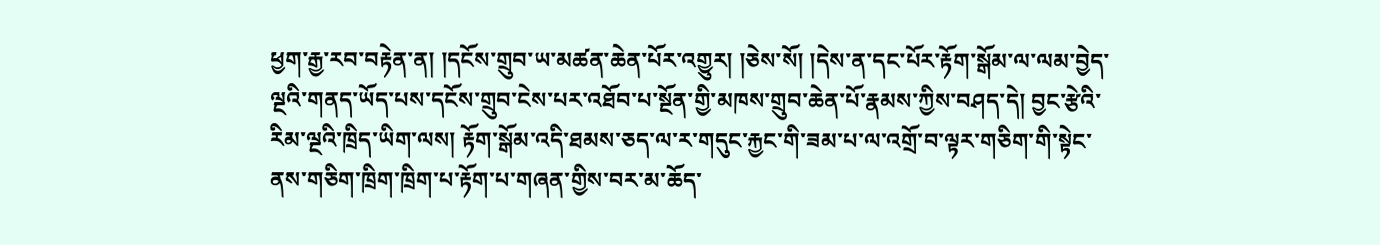ཕྱག་རྒྱ་རབ་བརྟེན་ན། །དངོས་གྲུབ་ཡ་མཚན་ཆེན་པོར་འགྱུར། །ཅེས་སོ། །དེས་ན་དང་པོར་རྟོག་སྒོམ་ལ་ལམ་བྱེད་ལྔའི་གནད་ཡོད་པས་དངོས་གྲུབ་ངེས་པར་འཐོབ་པ་སྔོན་གྱི་མཁས་གྲུབ་ཆེན་པོ་རྣམས་ཀྱིས་བཤད་དེ། བྱང་རྩེའི་རིམ་ལྔའི་ཁྲིད་ཡིག་ལས། རྟོག་སྒོམ་འདི་ཐམས་ཅད་ལ་ར་གདུང་རྐྱང་གི་ཟམ་པ་ལ་འགྲོ་བ་ལྟར་གཅིག་གི་སྟེང་ནས་གཅིག་ཁྲིག་ཁྲིག་པ་རྟོག་པ་གཞན་གྱིས་བར་མ་ཆོད་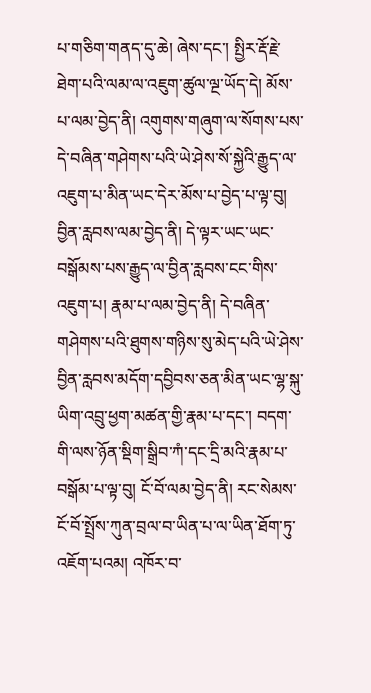པ་གཅིག་གནད་དུ་ཆེ། ཞེས་དང་། སྤྱིར་རྡོ་རྗེ་ཐེག་པའི་ལམ་ལ་འཇུག་ཚུལ་ལྔ་ཡོད་དེ། མོས་པ་ལམ་བྱེད་ནི། འགུགས་གཞུག་ལ་སོགས་པས་དེ་བཞིན་གཤེགས་པའི་ཡེ་ཤེས་སོ་སྐྱེའི་རྒྱུད་ལ་འཇུག་པ་མིན་ཡང་དེར་མོས་པ་བྱེད་པ་ལྟ་བུ། བྱིན་རླབས་ལམ་བྱེད་ནི། དེ་ལྟར་ཡང་ཡང་བསྒོམས་པས་རྒྱུད་ལ་བྱིན་རླབས་ངང་གིས་འཇུག་པ། རྣམ་པ་ལམ་བྱེད་ནི། དེ་བཞིན་གཤེགས་པའི་ཐུགས་གཉིས་སུ་མེད་པའི་ཡེ་ཤེས་བྱིན་རླབས་མདོག་དབྱིབས་ཅན་མིན་ཡང་ལྷ་སྐུ་ཡིག་འབྲུ་ཕྱག་མཚན་གྱི་རྣམ་པ་དང་། བདག་གི་ལས་ཉོན་སྡིག་སྒྲིབ་ཀཾ་དང་དྲི་མའི་རྣམ་པ་བསྒོམ་པ་ལྟ་བུ། ངོ་བོ་ལམ་བྱེད་ནི། རང་སེམས་ངོ་བོ་སྤྲོས་ཀུན་བྲལ་བ་ཡིན་པ་ལ་ཡིན་ཐོག་ཏུ་འཇོག་པའམ། འཁོར་བ་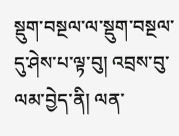སྡུག་བསྔལ་ལ་སྡུག་བསྔལ་དུ་ཤེས་པ་ལྟ་བུ། འབྲས་བུ་ལམ་བྱེད་ནི། ལན་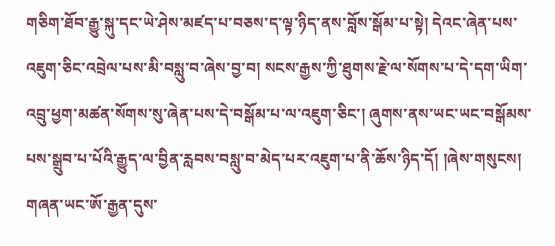གཅིག་ཐོབ་རྒྱུ་སྐུ་དང་ཡེ་ཤེས་མཛད་པ་བཅས་ད་ལྟ་ཉིད་ནས་བློས་སྒོམ་པ་སྟེ། དེའང་ཞེན་པས་འཇུག་ཅིང་འབྲེལ་པས་མི་བསླུ་བ་ཞེས་བྱ་བ། སངས་རྒྱས་ཀྱི་ཐུགས་རྗེ་ལ་སོགས་པ་དེ་དག་ཡིག་འབྲུ་ཕྱག་མཚན་སོགས་སུ་ཞེན་པས་དེ་བསྒོམ་པ་ལ་འཇུག་ཅིང་། ཞུགས་ནས་ཡང་ཡང་བསྒོམས་པས་སྒྲུབ་པ་པོའི་རྒྱུད་ལ་བྱིན་རླབས་བསླུ་བ་མེད་པར་འཇུག་པ་ནི་ཆོས་ཉིད་དོ། །ཞེས་གསུངས། གཞན་ཡང་ཨོ་རྒྱན་དུས་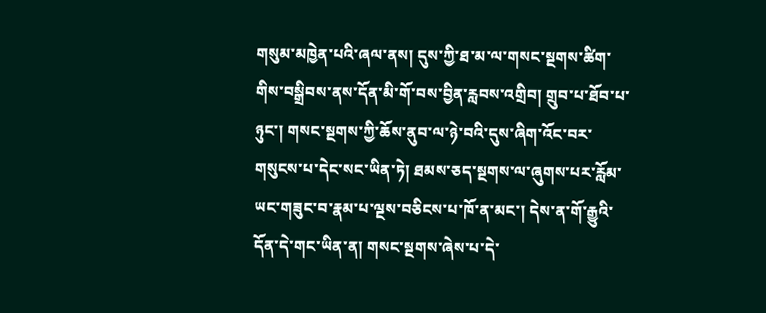གསུམ་མཁྱེན་པའི་ཞལ་ནས། དུས་ཀྱི་ཐ་མ་ལ་གསང་སྔགས་ཚིག་གིས་བསྒྲིབས་ནས་དོན་མི་གོ་བས་བྱིན་རླབས་འགྲིབ། གྲུབ་པ་ཐོབ་པ་ཉུང་། གསང་སྔགས་ཀྱི་ཆོས་ནུབ་ལ་ཉེ་བའི་དུས་ཞིག་འོང་བར་གསུངས་པ་དེང་སང་ཡིན་ཏེ། ཐམས་ཅད་སྔགས་ལ་ཞུགས་པར་རློམ་ཡང་གཟུང་བ་རྣམ་པ་ལྔས་བཅིངས་པ་ཁོ་ན་མང་། དེས་ན་གོ་རྒྱུའི་དོན་དེ་གང་ཡིན་ན། གསང་སྔགས་ཞེས་པ་དེ་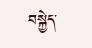བསྐྱེད་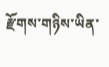རྫོགས་གཉིས་ཡིན་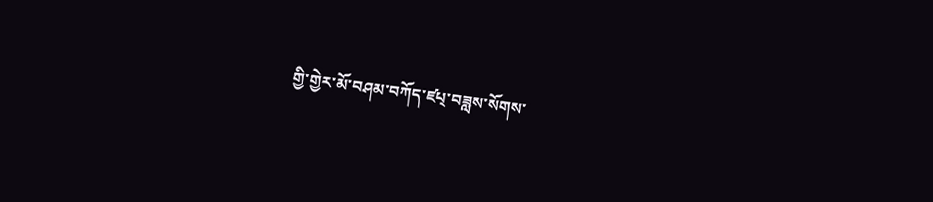གྱི་གྱེར་མོ་བཤམ་བཀོད་ཛཔ྄་བཟླས་སོགས་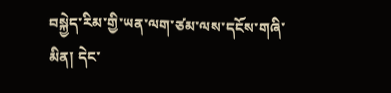བསྐྱེད་རིམ་གྱི་ཡན་ལག་ཙམ་ལས་དངོས་གཞི་མིན། དེང་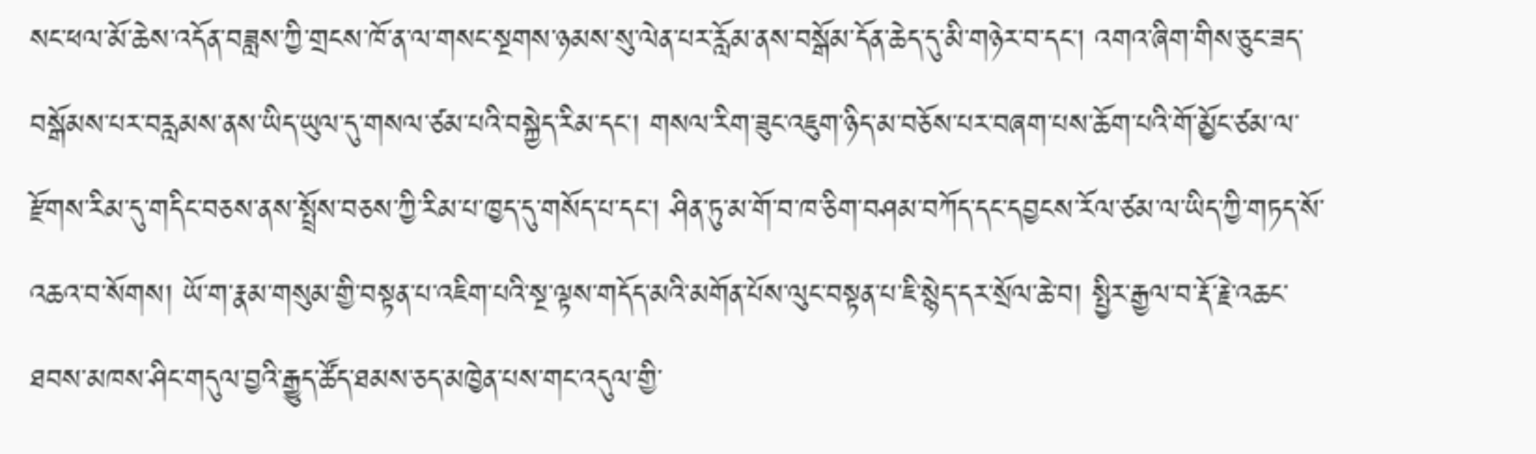སང་ཕལ་མོ་ཆེས་འདོན་བཟླས་ཀྱི་གྲངས་ཁོ་ན་ལ་གསང་སྔགས་ཉམས་སུ་ལེན་པར་རློམ་ནས་བསྒོམ་དོན་ཆེད་དུ་མི་གཉེར་བ་དང་། འགའ་ཞིག་གིས་ཅུང་ཟད་བསྒོམས་པར་བརླམས་ནས་ཡིད་ཡུལ་དུ་གསལ་ཙམ་པའི་བསྐྱེད་རིམ་དང་། གསལ་རིག་ཟུང་འཇུག་ཉིད་མ་བཅོས་པར་བཞག་པས་ཆོག་པའི་གོ་མྱོང་ཙམ་ལ་རྫོགས་རིམ་དུ་གདིང་བཅས་ནས་སྤྲོས་བཅས་ཀྱི་རིམ་པ་ཁྱད་དུ་གསོད་པ་དང་། ཤིན་ཏུ་མ་གོ་བ་ཁ་ཅིག་བཤམ་བཀོད་དང་དབྱངས་རོལ་ཙམ་ལ་ཡིད་ཀྱི་གཏད་སོ་འཆའ་བ་སོགས། ཡོ་ག་རྣམ་གསུམ་གྱི་བསྟན་པ་འཇིག་པའི་སྔ་ལྟས་གདོད་མའི་མགོན་པོས་ལུང་བསྟན་པ་ཇི་སྙེད་དར་སྲོལ་ཆེ་བ། སྤྱིར་རྒྱལ་བ་རྡོ་རྗེ་འཆང་ཐབས་མཁས་ཤིང་གདུལ་བྱའི་རྒྱུད་ཚོད་ཐམས་ཅད་མཁྱེན་པས་གང་འདུལ་གྱི་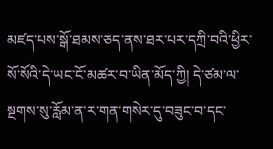མཛད་པས་སྒོ་ཐམས་ཅད་ནས་ཐར་པར་དཀྲི་བའི་ཕྱིར་སོ་སོའི་དེ་ཡང་ངོ་མཚར་བ་ཡིན་མོད་ཀྱི། དེ་ཙམ་ལ་སྔགས་སུ་རློམ་ན་ར་གན་གསེར་དུ་བཟུང་བ་དང་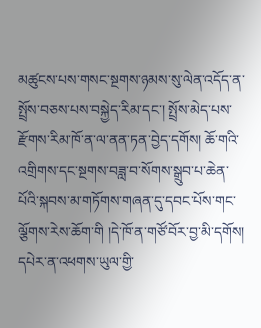མཚུངས་པས་གསང་སྔགས་ཉམས་སུ་ལེན་འདོད་ན་སྤྲོས་བཅས་པས་བསྐྱེད་རིམ་དང་། སྤྲོས་མེད་པས་རྫོགས་རིམ་ཁོ་ན་ལ་ནན་ཏན་བྱེད་དགོས། ཆོ་གའི་འགྲིགས་དང་སྔགས་བཟླ་བ་སོགས་སྒྲུབ་པ་ཆེན་པོའི་སྐབས་མ་གཏོགས་གཞན་དུ་དབང་པོས་གང་ལྕོགས་རེས་ཆོག་གི །དེ་ཁོ་ན་གཙོ་བོར་བྱ་མི་དགོས། དཔེར་ན་འཕགས་ཡུལ་གྱི་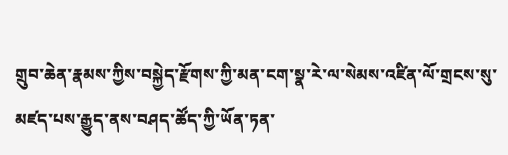གྲུབ་ཆེན་རྣམས་ཀྱིས་བསྐྱེད་རྫོགས་ཀྱི་མན་ངག་སྣ་རེ་ལ་སེམས་འཛིན་ལོ་གྲངས་སུ་མཛད་པས་རྒྱུད་ནས་བཤད་ཚོད་ཀྱི་ཡོན་ཏན་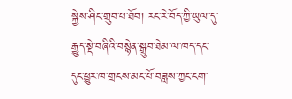སྐྱེས་ཤིང་གྲུབ་པ་ཐོབ། རང་རེ་བོད་ཀྱི་ཡུལ་དུ་རྒྱུད་སྡེ་བཞིའི་བསྙེན་སྒྲུབ་ཐེམ་ལ་ཁད་དང་དུང་ཕྱུར་ཁ་གྲངས་མང་པོ་བཟླས་ཀྱང་ངག་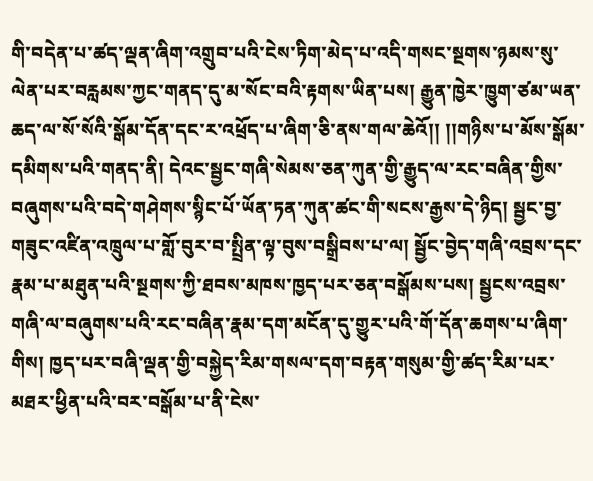གི་བདེན་པ་ཚད་ལྡན་ཞིག་འགྲུབ་པའི་ངེས་ཏིག་མེད་པ་འདི་གསང་སྔགས་ཉམས་སུ་ལེན་པར་བརླམས་ཀྱང་གནད་དུ་མ་སོང་བའི་རྟགས་ཡིན་པས། རྒྱུན་ཁྱེར་ཁྱུག་ཙམ་ཡན་ཆད་ལ་སོ་སོའི་སྒོམ་དོན་དང་ར་འཕྲོད་པ་ཞིག་ཅི་ནས་གལ་ཆེའོ།། །།གཉིས་པ་མོས་སྒོམ་དམིགས་པའི་གནད་ནི། དེའང་སྦྱང་གཞི་སེམས་ཅན་ཀུན་གྱི་རྒྱུད་ལ་རང་བཞིན་གྱིས་བཞུགས་པའི་བདེ་གཤེགས་སྙིང་པོ་ཡོན་ཏན་ཀུན་ཚང་གི་སངས་རྒྱས་དེ་ཉིད། སྦྱང་བྱ་གཟུང་འཛིན་འཁྲུལ་པ་གློ་བུར་བ་སྤྲིན་ལྟ་བུས་བསྒྲིབས་པ་ལ། སྦྱོང་བྱེད་གཞི་འབྲས་དང་རྣམ་པ་མཐུན་པའི་སྔགས་ཀྱི་ཐབས་མཁས་ཁྱད་པར་ཅན་བསྒོམས་པས། སྦྱངས་འབྲས་གཞི་ལ་བཞུགས་པའི་རང་བཞིན་རྣམ་དག་མངོན་དུ་གྱུར་པའི་གོ་དོན་ཆགས་པ་ཞིག་གིས། ཁྱད་པར་བཞི་ལྡན་གྱི་བསྐྱེད་རིམ་གསལ་དག་བརྟན་གསུམ་གྱི་ཚད་རིམ་པར་མཐར་ཕྱིན་པའི་བར་བསྒོམ་པ་ནི་ངེས་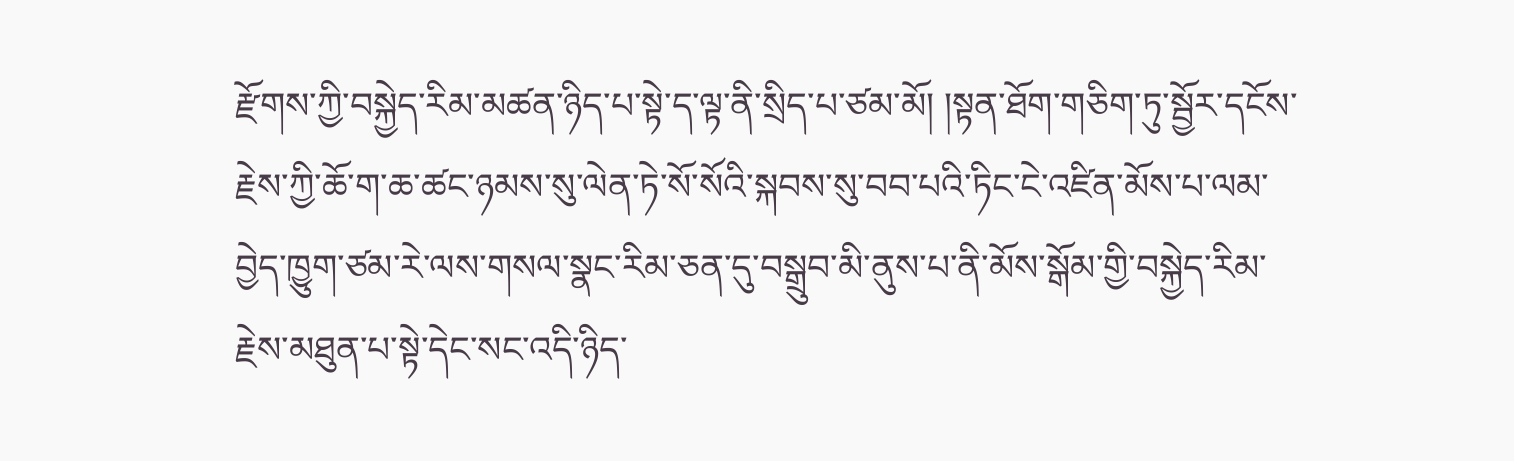རྫོགས་ཀྱི་བསྐྱེད་རིམ་མཚན་ཉིད་པ་སྟེ་ད་ལྟ་ནི་སྲིད་པ་ཙམ་མོ། །སྟན་ཐོག་གཅིག་ཏུ་སྦྱོར་དངོས་རྗེས་ཀྱི་ཆོ་ག་ཆ་ཚང་ཉམས་སུ་ལེན་ཏེ་སོ་སོའི་སྐབས་སུ་བབ་པའི་ཏིང་ངེ་འཛིན་མོས་པ་ལམ་བྱེད་ཁྱུག་ཙམ་རེ་ལས་གསལ་སྣང་རིམ་ཅན་དུ་བསྒྲུབ་མི་ནུས་པ་ནི་མོས་སྒོམ་གྱི་བསྐྱེད་རིམ་རྗེས་མཐུན་པ་སྟེ་དེང་སང་འདི་ཉིད་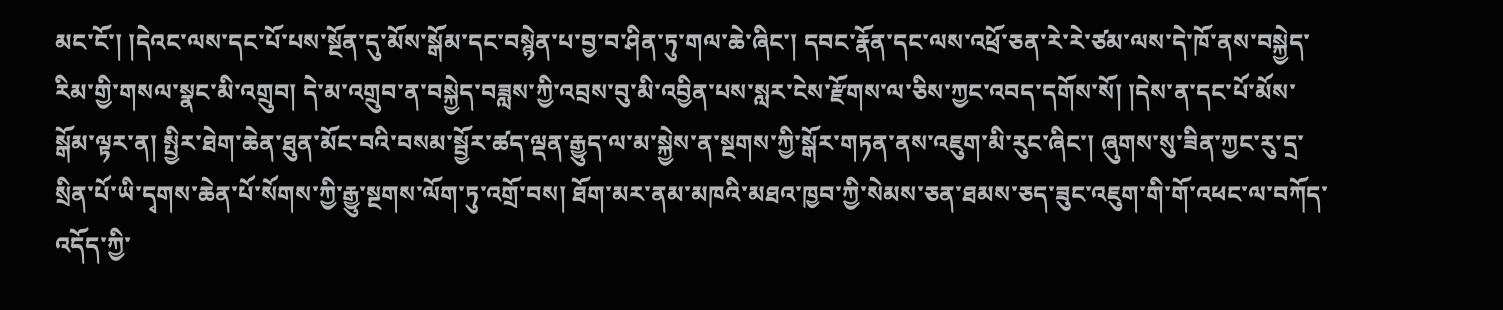མང་ངོ་། །དེའང་ལས་དང་པོ་པས་སྔོན་དུ་མོས་སྒོམ་དང་བསྙེན་པ་བྱ་བ་ཤིན་ཏུ་གལ་ཆེ་ཞིང་། དབང་རྣོན་དང་ལས་འཕྲོ་ཅན་རེ་རེ་ཙམ་ལས་དེ་ཁོ་ནས་བསྐྱེད་རིམ་གྱི་གསལ་སྣང་མི་འགྲུབ། དེ་མ་འགྲུབ་ན་བསྐྱེད་བཟླས་ཀྱི་འབྲས་བུ་མི་འབྱིན་པས་སླར་ངེས་རྫོགས་ལ་ཅིས་ཀྱང་འབད་དགོས་སོ། །དེས་ན་དང་པོ་མོས་སྒོམ་ལྟར་ན། སྤྱིར་ཐེག་ཆེན་ཐུན་མོང་བའི་བསམ་སྦྱོར་ཚད་ལྡན་རྒྱུད་ལ་མ་སྐྱེས་ན་སྔགས་ཀྱི་སྒོར་གཏན་ནས་འཇུག་མི་རུང་ཞིང་། ཞུགས་སུ་ཟིན་ཀྱང་རུ་དྲ་སྲིན་པོ་ཡི་དྭགས་ཆེན་པོ་སོགས་ཀྱི་རྒྱུ་སྔགས་ལོག་ཏུ་འགྲོ་བས། ཐོག་མར་ནམ་མཁའི་མཐའ་ཁྱབ་ཀྱི་སེམས་ཅན་ཐམས་ཅད་ཟུང་འཇུག་གི་གོ་འཕང་ལ་བཀོད་འདོད་ཀྱི་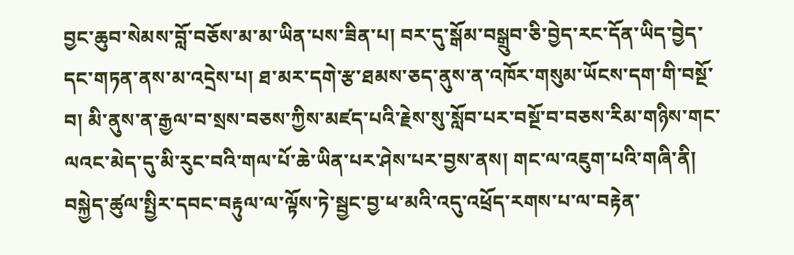བྱང་ཆུབ་སེམས་བློ་བཅོས་མ་མ་ཡིན་པས་ཟིན་པ། བར་དུ་སྒོམ་བསྒྲུབ་ཅི་བྱེད་རང་དོན་ཡིད་བྱེད་དང་གཏན་ནས་མ་འདྲེས་པ། ཐ་མར་དགེ་རྩ་ཐམས་ཅད་ནུས་ན་འཁོར་གསུམ་ཡོངས་དག་གི་བསྔོ་བ། མི་ནུས་ན་རྒྱལ་བ་སྲས་བཅས་ཀྱིས་མཛད་པའི་རྗེས་སུ་སློབ་པར་བསྔོ་བ་བཅས་རིམ་གཉིས་གང་ལའང་མེད་དུ་མི་རུང་བའི་གལ་པོ་ཆེ་ཡིན་པར་ཤེས་པར་བྱས་ནས། གང་ལ་འཇུག་པའི་གཞི་ནི། བསྐྱེད་ཚུལ་སྤྱིར་དབང་བརྟུལ་ལ་ལྟོས་ཏེ་སྦྱང་བྱ་ཕ་མའི་འདུ་འཕྲོད་རགས་པ་ལ་བརྟེན་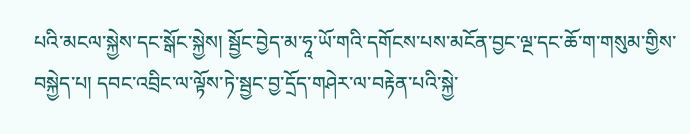པའི་མངལ་སྐྱེས་དང་སྒོང་སྐྱེས། སྦྱོང་བྱེད་མ་ཧཱ་ཡོ་གའི་དགོངས་པས་མངོན་བྱང་ལྔ་དང་ཆོ་ག་གསུམ་གྱིས་བསྐྱེད་པ། དབང་འབྲིང་ལ་ལྟོས་ཏེ་སྦྱང་བྱ་དྲོད་གཤེར་ལ་བརྟེན་པའི་སྐྱེ་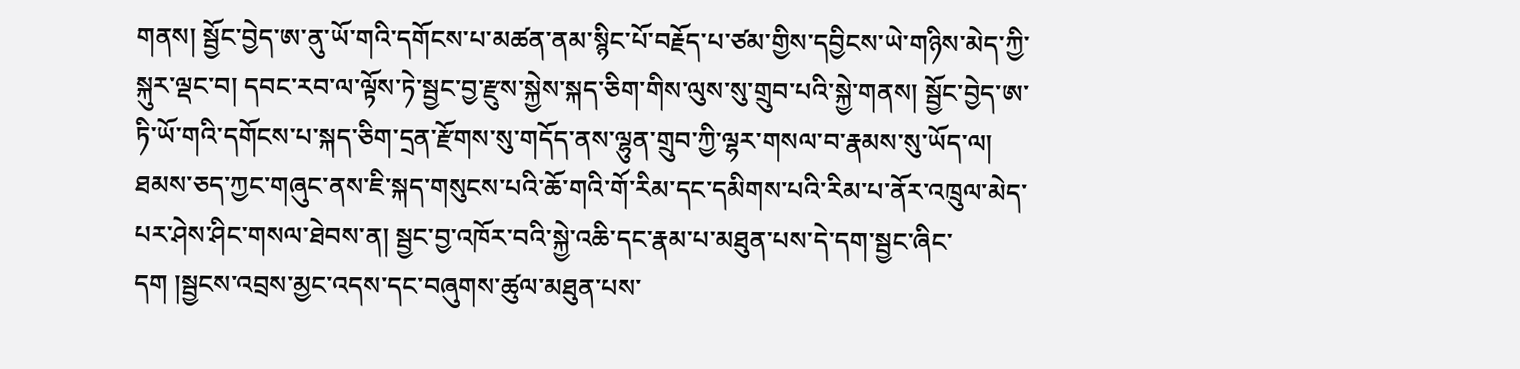གནས། སྦྱོང་བྱེད་ཨ་ནུ་ཡོ་གའི་དགོངས་པ་མཚན་ནམ་སྙིང་པོ་བརྗོད་པ་ཙམ་གྱིས་དབྱིངས་ཡེ་གཉིས་མེད་ཀྱི་སྐུར་ལྡང་བ། དབང་རབ་ལ་ལྟོས་ཏེ་སྦྱང་བྱ་རྫུས་སྐྱེས་སྐད་ཅིག་གིས་ལུས་སུ་གྲུབ་པའི་སྐྱེ་གནས། སྦྱོང་བྱེད་ཨ་ཏི་ཡོ་གའི་དགོངས་པ་སྐད་ཅིག་དྲན་རྫོགས་སུ་གདོད་ནས་ལྷུན་གྲུབ་ཀྱི་ལྷར་གསལ་བ་རྣམས་སུ་ཡོད་ལ། ཐམས་ཅད་ཀྱང་གཞུང་ནས་ཇི་སྐད་གསུངས་པའི་ཆོ་གའི་གོ་རིམ་དང་དམིགས་པའི་རིམ་པ་ནོར་འཁྲུལ་མེད་པར་ཤེས་ཤིང་གསལ་ཐེབས་ན། སྦྱང་བྱ་འཁོར་བའི་སྐྱེ་འཆི་དང་རྣམ་པ་མཐུན་པས་དེ་དག་སྦྱང་ཞིང་དག །སྦྱངས་འབྲས་མྱང་འདས་དང་བཞུགས་ཚུལ་མཐུན་པས་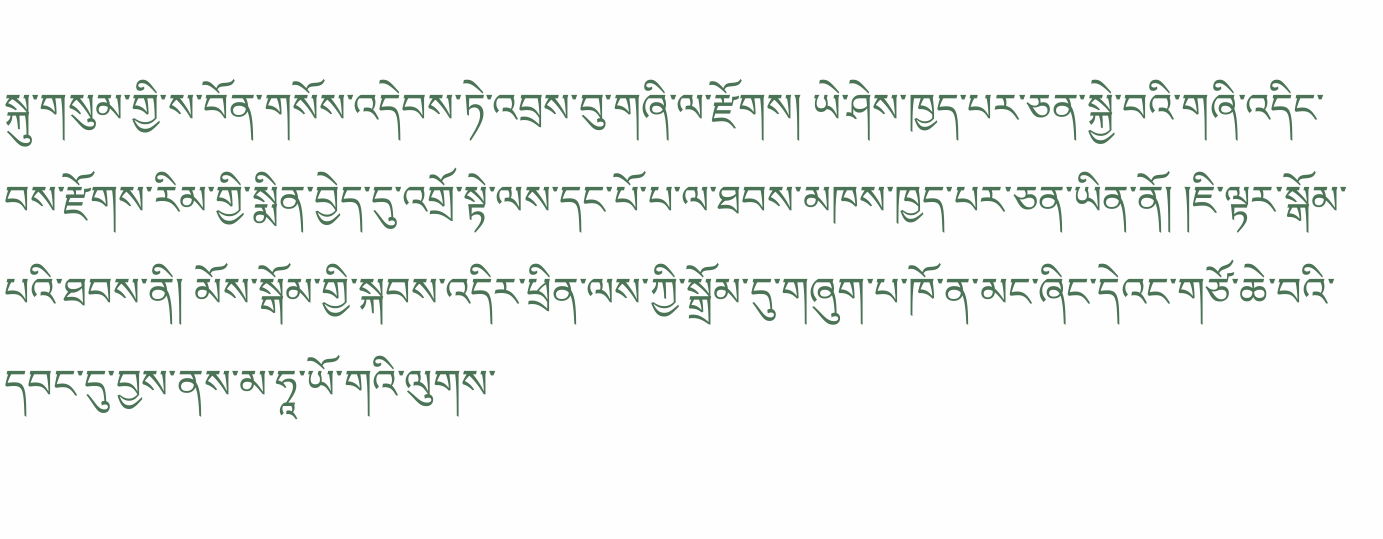སྐུ་གསུམ་གྱི་ས་བོན་གསོས་འདེབས་ཏེ་འབྲས་བུ་གཞི་ལ་རྫོགས། ཡེ་ཤེས་ཁྱད་པར་ཅན་སྐྱེ་བའི་གཞི་འདིང་བས་རྫོགས་རིམ་གྱི་སྨིན་བྱེད་དུ་འགྲོ་སྟེ་ལས་དང་པོ་པ་ལ་ཐབས་མཁས་ཁྱད་པར་ཅན་ཡིན་ནོ། །ཇི་ལྟར་སྒོམ་པའི་ཐབས་ནི། མོས་སྒོམ་གྱི་སྐབས་འདིར་ཕྲིན་ལས་ཀྱི་སྒྲོམ་དུ་གཞུག་པ་ཁོ་ན་མང་ཞིང་དེའང་གཙོ་ཆེ་བའི་དབང་དུ་བྱས་ནས་མ་ཧཱ་ཡོ་གའི་ལུགས་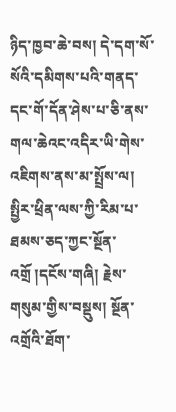ཉིད་ཁྱབ་ཆེ་བས། དེ་དག་སོ་སོའི་དམིགས་པའི་གནད་དང་གོ་དོན་ཤེས་པ་ཅི་ནས་གལ་ཆེའང་འདིར་ཡི་གེས་འཇིགས་ནས་མ་སྤྲོས་ལ། སྤྱིར་ཕྲིན་ལས་ཀྱི་རིམ་པ་ཐམས་ཅད་ཀྱང་སྔོན་འགྲོ །དངོས་གཞི། རྗེས་གསུམ་གྱིས་བསྡུས། སྔོན་འགྲོའི་ཐོག་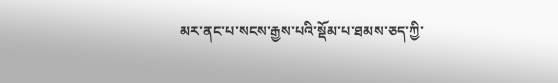མར་ནང་པ་སངས་རྒྱས་པའི་སྡོམ་པ་ཐམས་ཅད་ཀྱི་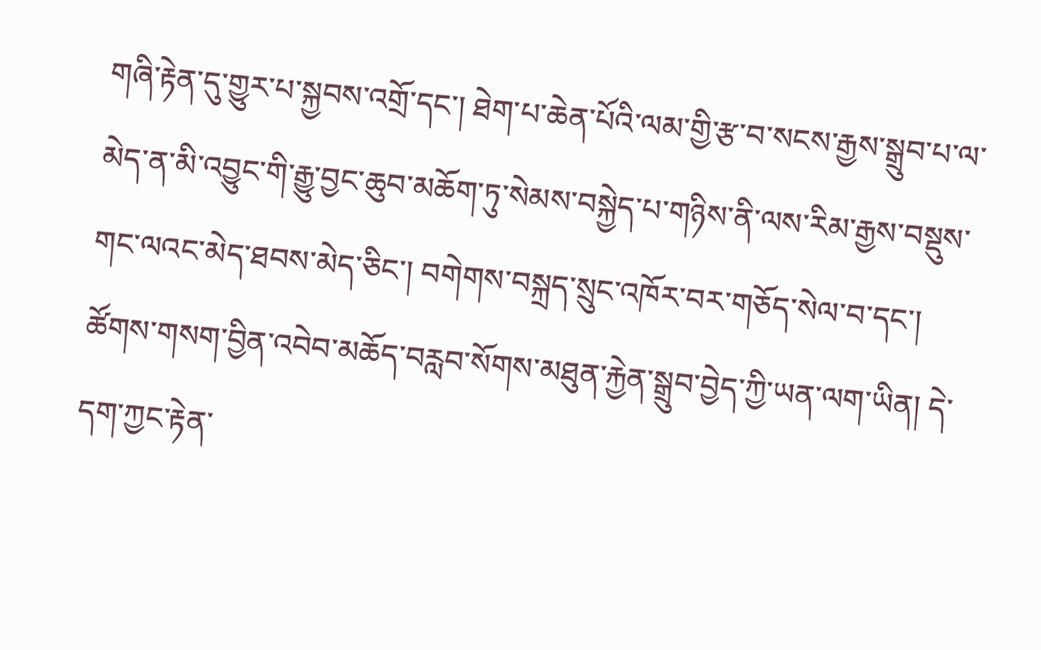གཞི་རྟེན་དུ་གྱུར་པ་སྐྱབས་འགྲོ་དང་། ཐེག་པ་ཆེན་པོའི་ལམ་གྱི་རྩ་བ་སངས་རྒྱས་སྒྲུབ་པ་ལ་མེད་ན་མི་འབྱུང་གི་རྒྱུ་བྱང་ཆུབ་མཆོག་ཏུ་སེམས་བསྐྱེད་པ་གཉིས་ནི་ལས་རིམ་རྒྱས་བསྡུས་གང་ལའང་མེད་ཐབས་མེད་ཅིང་། བགེགས་བསྐྲད་སྲུང་འཁོར་བར་གཅོད་སེལ་བ་དང་། ཚོགས་གསག་བྱིན་འབེབ་མཆོད་བརླབ་སོགས་མཐུན་རྐྱེན་སྒྲུབ་བྱེད་ཀྱི་ཡན་ལག་ཡིན། དེ་དག་ཀྱང་རྟེན་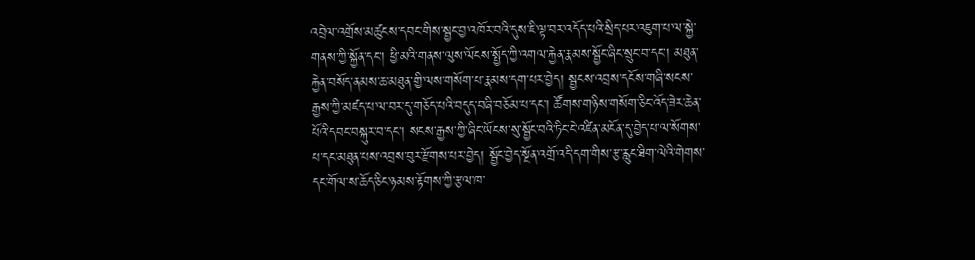འབྲེལ་འགྲོས་མཚུངས་དབང་གིས་སྦྱང་བྱ་འཁོར་བའི་དུས་ཇི་ལྟ་བར་འདོད་པའི་སྲིད་པར་འཇུག་པ་ལ་སྐྱེ་གནས་ཀྱི་སྐྱོན་དང་། ཕྱི་མའི་གནས་ལུས་ལོངས་སྤྱོད་ཀྱི་འགལ་རྐྱེན་རྣམས་སྦྱོང་ཞིང་སྲུང་བ་དང་། མཐུན་རྐྱེན་བསོད་ནམས་ཆ་མཐུན་གྱི་ལས་གསོག་པ་རྣམས་དག་པར་བྱེད། སྦྱངས་འབྲས་དངོས་གཞི་སངས་རྒྱས་ཀྱི་མཛད་པ་ལ་བར་དུ་གཅོད་པའི་བདུད་བཞི་བཅོམ་པ་དང་། ཚོགས་གཉིས་གསོག་ཅིང་འོད་ཟེར་ཆེན་པོའི་དབང་བསྐུར་བ་དང་། སངས་རྒྱས་ཀྱི་ཞིང་ཡོངས་སུ་སྦྱོང་བའི་ཏིང་ངེ་འཛིན་མངོན་དུ་བྱེད་པ་ལ་སོགས་པ་དང་མཐུན་པས་འབྲས་བུར་རྫོགས་པར་བྱེད། སྦྱོང་བྱེད་སྔོན་འགྲོ་འདི་དག་གིས་རྩ་རླུང་ཐིག་ལེའི་གེགས་དང་གོལ་ས་ཆོད་ཅིང་ཉམས་རྟོགས་ཀྱི་རྩལ་ཁ་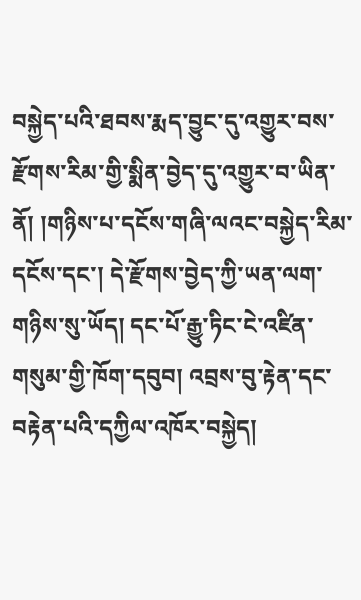བསྐྱེད་པའི་ཐབས་རྨད་བྱུང་དུ་འགྱུར་བས་རྫོགས་རིམ་གྱི་སྨིན་བྱེད་དུ་འགྱུར་བ་ཡིན་ནོ། །གཉིས་པ་དངོས་གཞི་ལའང་བསྐྱེད་རིམ་དངོས་དང་། དེ་རྫོགས་བྱེད་ཀྱི་ཡན་ལག་གཉིས་སུ་ཡོད། དང་པོ་རྒྱུ་ཏིང་ངེ་འཛིན་གསུམ་གྱི་ཁོག་དབུབ། འབྲས་བུ་རྟེན་དང་བརྟེན་པའི་དཀྱིལ་འཁོར་བསྐྱེད།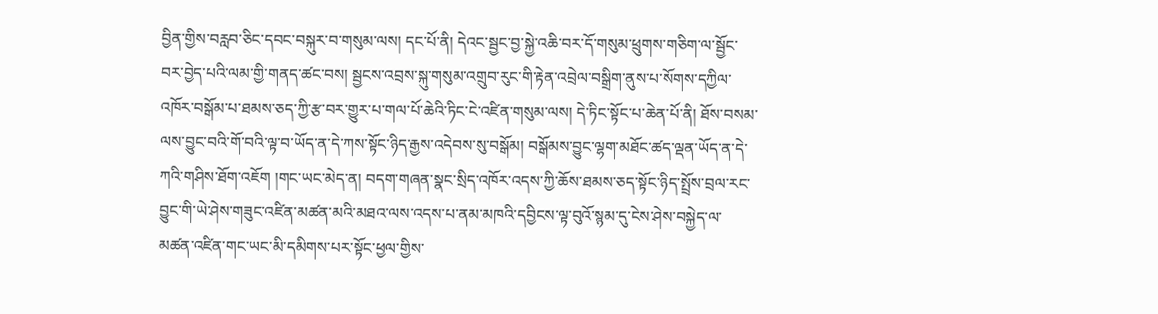བྱིན་གྱིས་བརླབ་ཅིང་དབང་བསྐུར་བ་གསུམ་ལས། དང་པོ་ནི། དེའང་སྦྱང་བྱ་སྐྱེ་འཆི་བར་དོ་གསུམ་ཕྲུགས་གཅིག་ལ་སྦྱོང་བར་བྱེད་པའི་ལམ་གྱི་གནད་ཚང་བས། སྦྱངས་འབྲས་སྐུ་གསུམ་འགྲུབ་རུང་གི་རྟེན་འབྲེལ་བསྒྲིག་ནུས་པ་སོགས་དཀྱིལ་འཁོར་བསྒོམ་པ་ཐམས་ཅད་ཀྱི་རྩ་བར་གྱུར་པ་གལ་པོ་ཆེའི་ཏིང་ངེ་འཛིན་གསུམ་ལས། དེ་ཏིང་སྟོང་པ་ཆེན་པོ་ནི། ཐོས་བསམ་ལས་བྱུང་བའི་གོ་བའི་ལྟ་བ་ཡོད་ན་དེ་ཀས་སྟོང་ཉིད་རྒྱས་འདེབས་སུ་བསྒོམ། བསྒོམས་བྱུང་ལྷག་མཐོང་ཚད་ལྡན་ཡོད་ན་དེ་ཀའི་གཤིས་ཐོག་འཇོག །གང་ཡང་མེད་ན། བདག་གཞན་སྣང་སྲིད་འཁོར་འདས་ཀྱི་ཆོས་ཐམས་ཅད་སྟོང་ཉིད་སྤྲོས་བྲལ་རང་བྱུང་གི་ཡེ་ཤེས་གཟུང་འཛིན་མཚན་མའི་མཐའ་ལས་འདས་པ་ནམ་མཁའི་དབྱིངས་ལྟ་བུའོ་སྙམ་དུ་ངེས་ཤེས་བསྐྱེད་ལ་མཚན་འཛིན་གང་ཡང་མི་དམིགས་པར་སྟོང་ཕྱལ་གྱིས་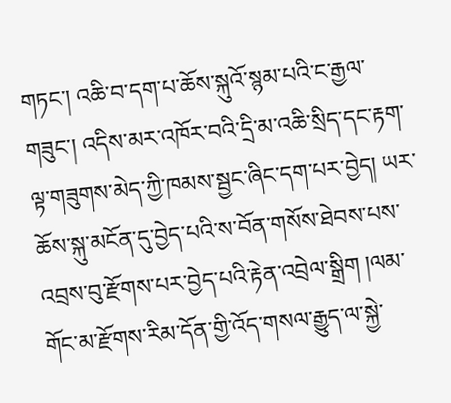གཏང་། འཆི་བ་དག་པ་ཆོས་སྐུའོ་སྙམ་པའི་ང་རྒྱལ་གཟུང་། འདིས་མར་འཁོར་བའི་དྲི་མ་འཆི་སྲིད་དང་རྟག་ལྟ་གཟུགས་མེད་ཀྱི་ཁམས་སྦྱང་ཞིང་དག་པར་བྱེད། ཡར་ཆོས་སྐུ་མངོན་དུ་བྱེད་པའི་ས་བོན་གསོས་ཐེབས་པས་འབྲས་བུ་རྫོགས་པར་བྱེད་པའི་རྟེན་འབྲེལ་སྒྲིག །ལམ་གོང་མ་རྫོགས་རིམ་དོན་གྱི་འོད་གསལ་རྒྱུད་ལ་སྐྱེ་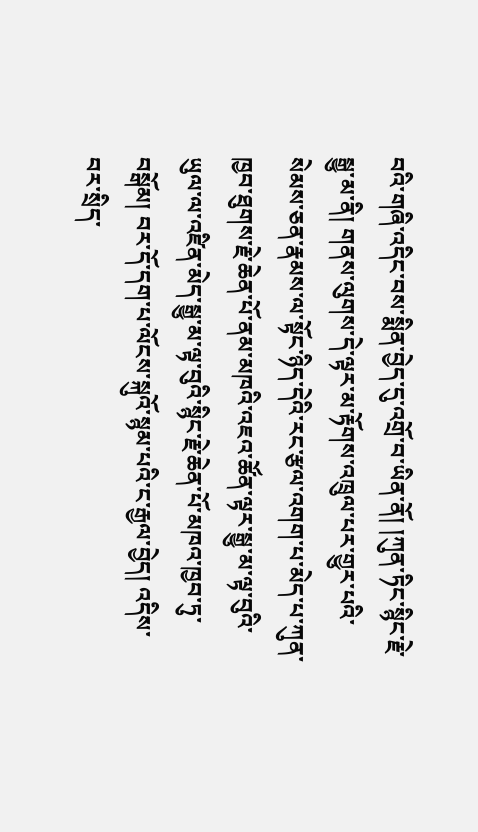བའི་གཞི་འདིང་བས་སྨིན་བྱེད་དུ་འགྲོ་བ་ཡིན་ནོ། །ཀུན་ཏིང་སྙིང་རྗེ་སྒྱུ་མ་ནི། གནས་ལུགས་དེ་ལྟར་མ་རྟོགས་འཁྲུལ་པར་གྱུར་པའི་སེམས་ཅན་རྣམས་ལ་སྟོང་ཉིད་དེའི་རང་རྩལ་འགག་པ་མེད་པ་ཀུན་ཁྱབ་ཐུགས་རྗེ་ཆེན་པོ་ནམ་མཁའི་འཇའ་ཚོན་ལྟར་སྒྱུ་མ་ལྟ་བུའི་ཡུལ་ལ་འཛིན་མེད་སྒྱུ་མ་ལྟ་བུའི་སྙིང་རྗེ་ཆེན་པོ་མཁའ་ཁྱབ་ཏུ་བསྒོམ། བར་དོ་དག་པ་ལོངས་སྐུའོ་སྙམ་པའི་ང་རྒྱལ་བྱེད། འདིས་བར་སྲིད་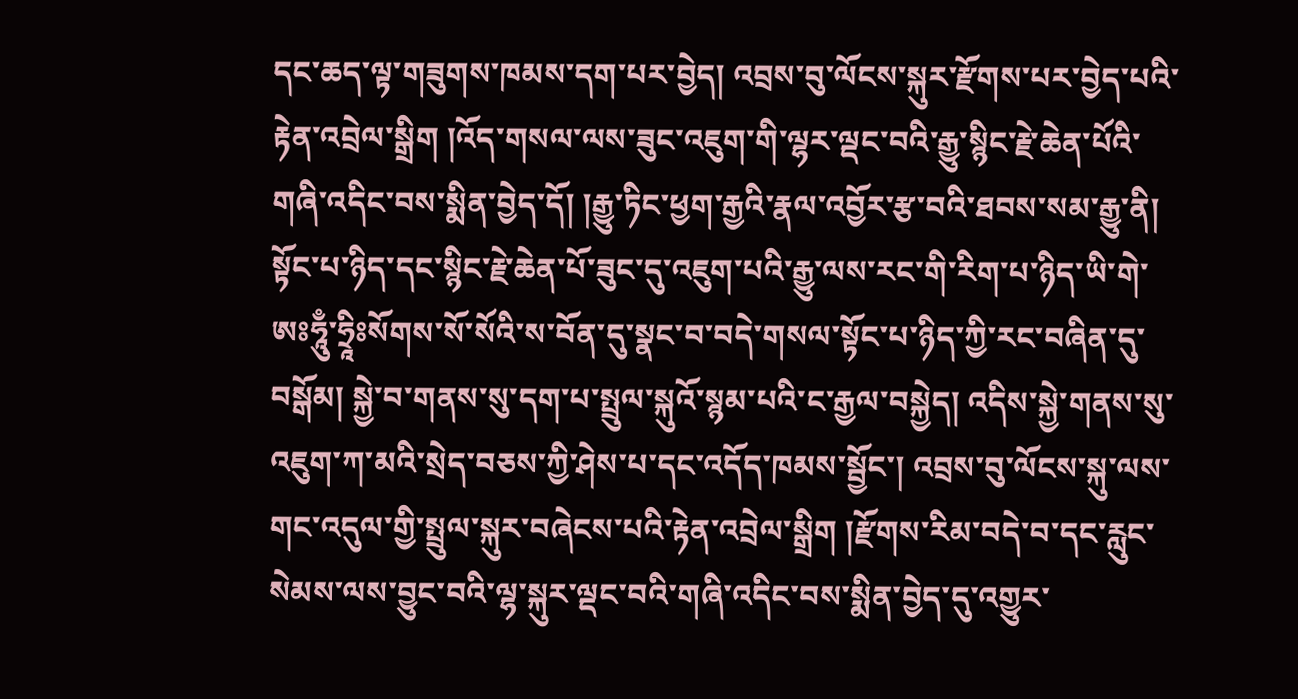དང་ཆད་ལྟ་གཟུགས་ཁམས་དག་པར་བྱེད། འབྲས་བུ་ལོངས་སྐུར་རྫོགས་པར་བྱེད་པའི་རྟེན་འབྲེལ་སྒྲིག །འོད་གསལ་ལས་ཟུང་འཇུག་གི་ལྷར་ལྡང་བའི་རྒྱུ་སྙིང་རྗེ་ཆེན་པོའི་གཞི་འདིང་བས་སྨིན་བྱེད་དོ། །རྒྱུ་ཏིང་ཕྱག་རྒྱའི་རྣལ་འབྱོར་རྩ་བའི་ཐབས་སམ་རྒྱུ་ནི། སྟོང་པ་ཉིད་དང་སྙིང་རྗེ་ཆེན་པོ་ཟུང་དུ་འཇུག་པའི་རྒྱུ་ལས་རང་གི་རིག་པ་ཉིད་ཡི་གེ་ཨཿཧཱུྃ་ཧྲཱིཿསོགས་སོ་སོའི་ས་བོན་དུ་སྣང་བ་བདེ་གསལ་སྟོང་པ་ཉིད་ཀྱི་རང་བཞིན་དུ་བསྒོམ། སྐྱེ་བ་གནས་སུ་དག་པ་སྤྲུལ་སྐུའོ་སྙམ་པའི་ང་རྒྱལ་བསྐྱེད། འདིས་སྐྱེ་གནས་སུ་འཇུག་ཀ་མའི་སྲེད་བཅས་ཀྱི་ཤེས་པ་དང་འདོད་ཁམས་སྦྱོང་། འབྲས་བུ་ལོངས་སྐུ་ལས་གང་འདུལ་གྱི་སྤྲུལ་སྐུར་བཞེངས་པའི་རྟེན་འབྲེལ་སྒྲིག །རྫོགས་རིམ་བདེ་བ་དང་རླུང་སེམས་ལས་བྱུང་བའི་ལྷ་སྐུར་ལྡང་བའི་གཞི་འདིང་བས་སྨིན་བྱེད་དུ་འགྱུར་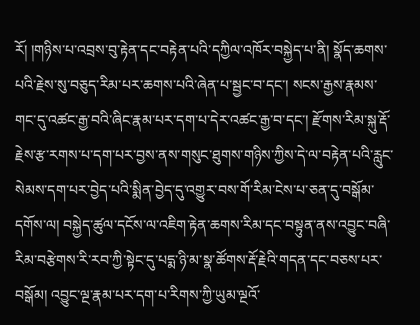རོ། །གཉིས་པ་འབྲས་བུ་རྟེན་དང་བརྟེན་པའི་དཀྱིལ་འཁོར་བསྐྱེད་པ་ནི། སྣོད་ཆགས་པའི་རྗེས་སུ་བཅུད་རིམ་པར་ཆགས་པའི་ཞེན་པ་སྦྱང་བ་དང་། སངས་རྒྱས་རྣམས་གང་དུ་འཚང་རྒྱ་བའི་ཞིང་རྣམ་པར་དག་པ་དེར་འཚང་རྒྱ་བ་དང་། རྫོགས་རིམ་སྐུ་རྡོ་རྗེས་རྩ་རགས་པ་དག་པར་བྱས་ནས་གསུང་ཐུགས་གཉིས་ཀྱིས་དེ་ལ་བརྟེན་པའི་རླུང་སེམས་དག་པར་བྱེད་པའི་སྨིན་བྱེད་དུ་འགྱུར་བས་གོ་རིམ་ངེས་པ་ཅན་དུ་བསྒོམ་དགོས་ལ། བསྐྱེད་ཚུལ་དངོས་ལ་འཇིག་རྟེན་ཆགས་རིམ་དང་བསྟུན་ནས་འབྱུང་བཞི་རིམ་བརྩེགས་རི་རབ་ཀྱི་སྟེང་དུ་པདྨ་ཉི་མ་སྣ་ཚོགས་རྡོ་རྗེའི་གདན་དང་བཅས་པར་བསྒོམ། འབྱུང་ལྔ་རྣམ་པར་དག་པ་རིགས་ཀྱི་ཡུམ་ལྔའོ་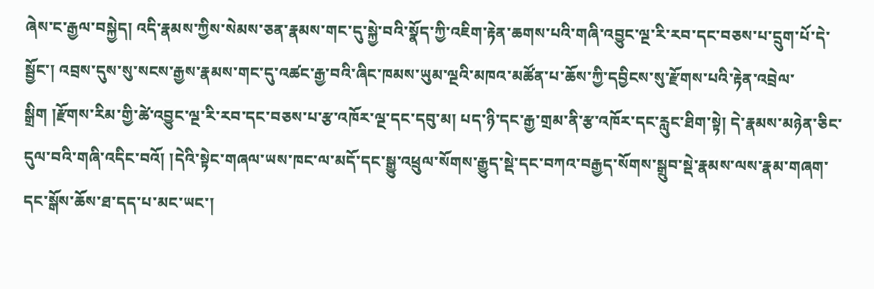ཞེས་ང་རྒྱལ་བསྐྱེད། འདི་རྣམས་ཀྱིས་སེམས་ཅན་རྣམས་གང་དུ་སྐྱེ་བའི་སྣོད་ཀྱི་འཇིག་རྟེན་ཆགས་པའི་གཞི་འབྱུང་ལྔ་རི་རབ་དང་བཅས་པ་དྲུག་པོ་དེ་སྦྱོང་། འབྲས་དུས་སུ་སངས་རྒྱས་རྣམས་གང་དུ་འཚང་རྒྱ་བའི་ཞིང་ཁམས་ཡུམ་ལྔའི་མཁའ་མཚོན་པ་ཆོས་ཀྱི་དབྱིངས་སུ་རྫོགས་པའི་རྟེན་འབྲེལ་སྒྲིག །རྫོགས་རིམ་གྱི་ཚེ་འབྱུང་ལྔ་རི་རབ་དང་བཅས་པ་རྩ་འཁོར་ལྔ་དང་དབུ་མ། པད་ཉི་དང་རྒྱ་གྲམ་ནི་རྩ་འཁོར་དང་རླུང་ཐིག་སྟེ། དེ་རྣམས་མཉེན་ཅིང་དུལ་བའི་གཞི་འདིང་བའོ། །དེའི་སྟེང་གཞལ་ཡས་ཁང་ལ་མདོ་དང་སྒྱུ་འཕྲུལ་སོགས་རྒྱུད་སྡེ་དང་བཀའ་བརྒྱད་སོགས་སྒྲུབ་སྡེ་རྣམས་ལས་རྣམ་གཞག་དང་སྒོས་ཆོས་ཐ་དད་པ་མང་ཡང་།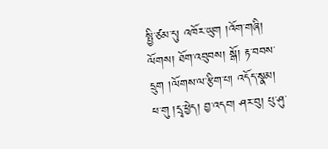སྤྱི་ཙམ་དུ། འཁོར་ཡུག །འོག་གཞི། ལོགས། ཐོག་འབུབས། སྒོ། རྟ་བབས་དྲུག །ལོགས་ལ་རྩིག་པ། འདོད་སྣམ། ཕ་གུ །དྲྭ་ཕྱེད། བྱ་འདབ། ཤར་བུ། པུ་ཤུ་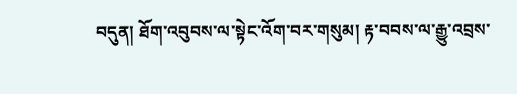བདུན། ཐོག་འབུབས་ལ་སྟེང་འོག་བར་གསུམ། རྟ་བབས་ལ་རྒྱུ་འབྲས་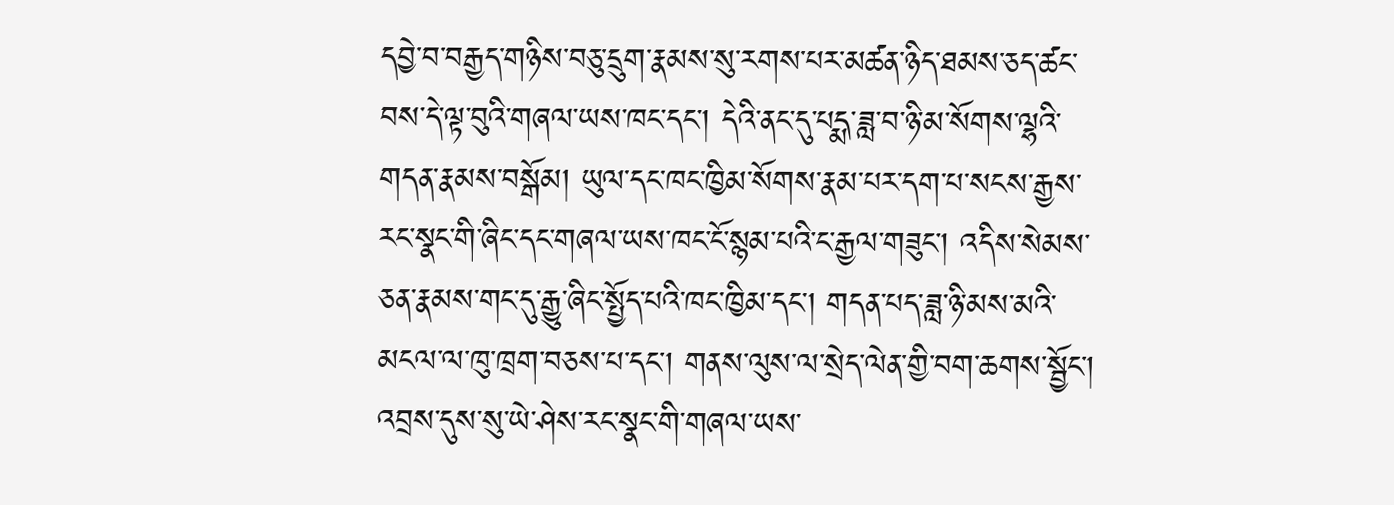དབྱེ་བ་བརྒྱད་གཉིས་བཅུ་དྲུག་རྣམས་སུ་རགས་པར་མཚན་ཉིད་ཐམས་ཅད་ཚང་བས་དེ་ལྟ་བུའི་གཞལ་ཡས་ཁང་དང་། དེའི་ནང་དུ་པདྨ་ཟླ་བ་ཉི་མ་སོགས་ལྷའི་གདན་རྣམས་བསྒོམ། ཡུལ་དང་ཁང་ཁྱིམ་སོགས་རྣམ་པར་དག་པ་སངས་རྒྱས་རང་སྣང་གི་ཞིང་དང་གཞལ་ཡས་ཁང་ངོ་སྙམ་པའི་ང་རྒྱལ་གཟུང་། འདིས་སེམས་ཅན་རྣམས་གང་དུ་རྒྱུ་ཞིང་སྤྱོད་པའི་ཁང་ཁྱིམ་དང་། གདན་པད་ཟླ་ཉི་མས་མའི་མངལ་ལ་ཁུ་ཁྲག་བཅས་པ་དང་། གནས་ལུས་ལ་སྲེད་ལེན་གྱི་བག་ཆགས་སྦྱོང་། འབྲས་དུས་སུ་ཡེ་ཤེས་རང་སྣང་གི་གཞལ་ཡས་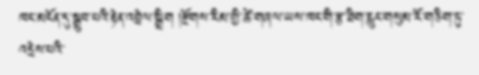ཁང་མངོན་དུ་སྒྲུབ་པའི་རྟེན་འབྲེལ་སྒྲིག །རྫོགས་རིམ་གྱི་ཚེ་གཞལ་ཡས་ཁང་གི་རྩ་ཐིག་རླུང་གསུམ་རོ་གཅིག་ཏུ་འདྲེས་པའི་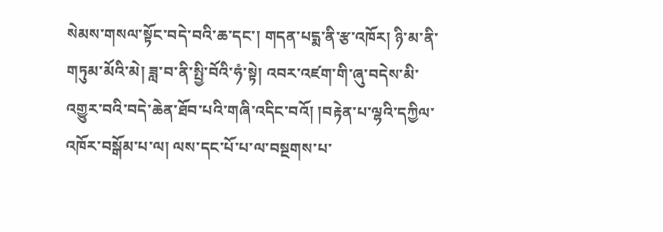སེམས་གསལ་སྟོང་བདེ་བའི་ཆ་དང་། གདན་པདྨ་ནི་རྩ་འཁོར། ཉི་མ་ནི་གཏུམ་མོའི་མེ། ཟླ་བ་ནི་སྤྱི་བོའི་ཧཾ་སྟེ། འབར་འཛག་གི་ཞུ་བདེས་མི་འགྱུར་བའི་བདེ་ཆེན་ཐོབ་པའི་གཞི་འདིང་བའོ། །བརྟེན་པ་ལྷའི་དཀྱིལ་འཁོར་བསྒོམ་པ་ལ། ལས་དང་པོ་པ་ལ་བསྔགས་པ་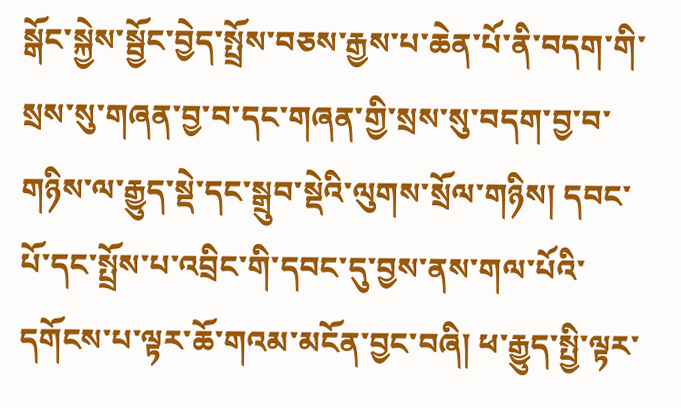སྒོང་སྐྱེས་སྦྱོང་བྱེད་སྤྲོས་བཅས་རྒྱས་པ་ཆེན་པོ་ནི་བདག་གི་སྲས་སུ་གཞན་བྱ་བ་དང་གཞན་གྱི་སྲས་སུ་བདག་བྱ་བ་གཉིས་ལ་རྒྱུད་སྡེ་དང་སྒྲུབ་སྡེའི་ལུགས་སྲོལ་གཉིས། དབང་པོ་དང་སྤྲོས་པ་འབྲིང་གི་དབང་དུ་བྱས་ནས་གལ་པོའི་དགོངས་པ་ལྟར་ཆོ་གའམ་མངོན་བྱང་བཞི། ཕ་རྒྱུད་སྤྱི་ལྟར་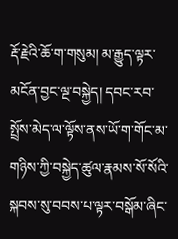རྡོ་རྗེའི་ཆོ་ག་གསུམ། མ་རྒྱུད་ལྟར་མངོན་བྱང་ལྔ་བསྐྱེད། དབང་རབ་སྤྲོས་མེད་ལ་ལྟོས་ནས་ཡོ་ག་གོང་མ་གཉིས་ཀྱི་བསྐྱེད་ཚུལ་རྣམས་སོ་སོའི་སྐབས་སུ་བབས་པ་ལྟར་བསྒོམ་ཞིང་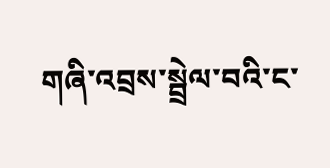གཞི་འབྲས་སྦྲེལ་བའི་ང་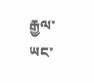རྒྱལ་ཡང་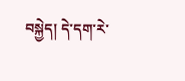བསྐྱེད། དེ་དག་རེ་